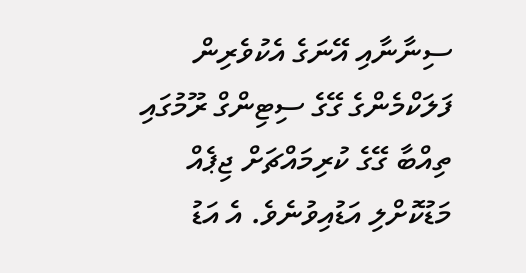ސިނާނާއި އޭނަގެ އެކުވެރިން ފަލަކްމެންގެ ގޭގެ ސިޓިންގް ރޫމުގައި ތިއްބާ ގޭގެ ކުރިމައްޗަށް ޖިޕެއް މަޑުކޮށްލި އަޑުއިވުނެވެ. އެ އަޑު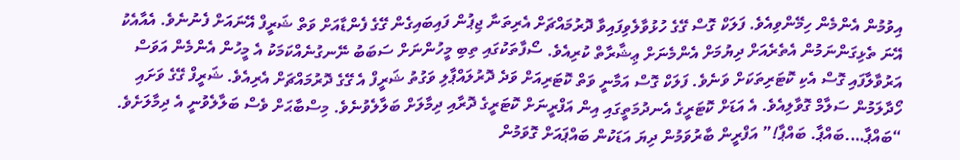އިވުމުން އެންމެން ހިމޭންވިއެވެ. ފަލަކް ގޮސް ގޭގެ ހުޅުވާލެވިފައިވާ ދޮރުމައްޗަށް އެރިތަނާ ޖިޕުން ފައިބައިގެން ގޭގެ ފެންޑާއަށް ވަތް ޝަރީފް އޭނައަށް ފެނުނެވެ. އެއާއެކު އޭނަ ތެޅިގަންނަމުން އެތެރެއަށް ދިޔުމަށް އެންމެނަށް ޢިޝާރާތް ކުރިއެވެ. ސޯފާތަކުގައި ތިބި މީހުންނަށް ސަބަބު ނޭނގުނެއްކަމަކު އެ މީހުން އެންމެން އަވަސް އަރުވާލާފައި ގޮސް އެކި ކޮޓަރިތަކަށް ވަނެވެ. ފަލަކް ގޮސް އަމާނީ ވަތް ކޮޓަރިއަށް ވަދެ ދޮރުލައްޕާލި ވަގުތު ޝަރީފް އެ ގޭގެ ދޮރުމައްޗަށް އެރިއެވެ. ޝަރީފް ގޭގެ ވަށައި ހޯދާލަމުން ސަލާމް ގޮވާލިއެވެ. އެ އަޑަށް ކޮޓަރީގެ އެނދުމަތީގައި އިން އަފްރީނަށް ކޮޓަރީގެ ދޮރާއި ދިމާލަށް ބަލާލެވުނެވެ. މިސްބާޙަށް ވެސް ބަލާލެވުނީ އެ ދިމާލަށެވެ.
“ބައްޕާ….ބައްޕާ. ބައްޕާ!” އަފްރީން ބާރުވަމުން ދިޔަ އަޑަކުން ބައްޕައަށް ގޮވަމުން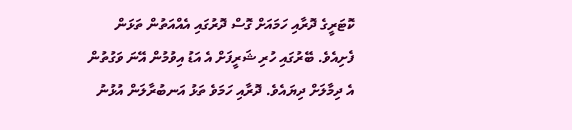ކޮޓަރީގެ ދޮރާއި ހަމައަށް ގޮސް ދޮރުގައި އެއްއަތުން ތަޅަން ފެށިއެވެ. ބޭރުގައި ހުރި ޝަރީފަށް އެ އަޑު އިވުމުން އޭނަ ވަގުތުން އެ ދިމާލަށް ދިޔައެވެ. ދޮރާއި ހަމަވެ ތަޅު އަނބުރާލަން އުޅުނު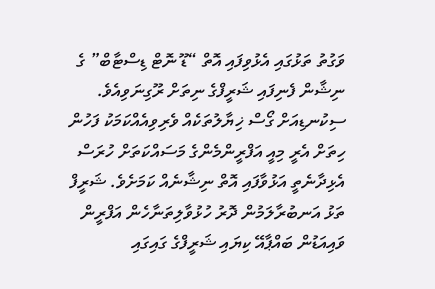ވަގުތު ތަޅުގައި އެޅުވިފައި އޮތް “ޑޫ ނޮޓް ޑިސްޓާބް” ގެ ނިޝާން ފެނިފައި ޝަރީފްގެ ނިތަށް ރޫގިނަވިއެވެ. ސިކުނޑިއަށް ގޯސް ޚިޔާލުތަކެއް ވެރިވިއެއްކަމަކު ފަހުން ހިތަށް އެރީ މިއީ އަފްރީންމެންގެ މަސައްކަތަށް ހުރަސް އެޅިދާނެތީ އަޅުވާފައި އޮތް ނިޝާނެއް ކަމަށެވެ. ޝަރީފް ތަޅު އަނބުރާލަމުން ދޮރު ހުޅުވާލިތަނާހެން އަފްރީން ވައިއަޑުން ބައްޕާއޭ ކިޔައި ޝަރީފްގެ ގައިގައި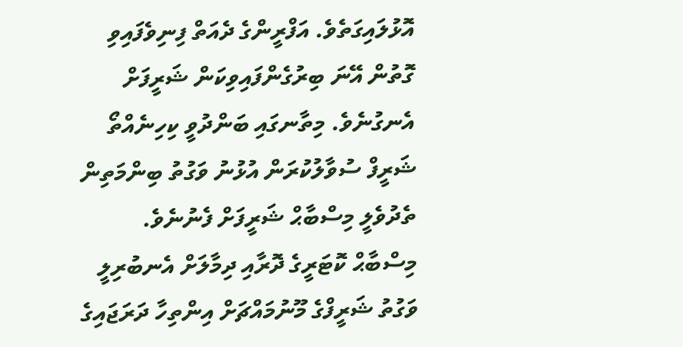އޮޅުލައިގަތެވެ. އަފްރީންގެ ދެއަތް ފިނިވެފައިވި ގޮތުން އޭނަ ބިރުގެންފައިވިކަން ޝަރީފަށް އެނގުނެވެ. މިތާނގައި ބަންދުވީ ކިހިނެއްތޯ ޝަރީފް ސުވާލުކުރަން އުޅުނު ވަގުތު ބިންމަތިން ތެދުވެލީ މިސްބާޙް ޝަރީފަށް ފެނުނެވެ. މިސްބާޙް ކޮޓަރީގެ ދޮރާއި ދިމާލަށް އެނބުރިލީ ވަގުތު ޝަރީފްގެ މޫނުމައްޗަށް އިންތިހާ ދަރަޖައިގެ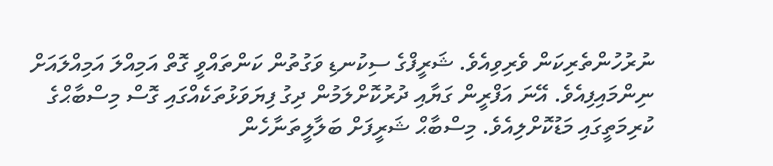ނުރުހުންތެރިކަން ވެރިވިއެވެ. ޝަރީފްގެ ސިކުނޑި ވަގުތުން ކަންތައްވީ ގޮތް އަމިއްލަ އަމިއްލައަށް ނިންމައިފިއެވެ. އޭނަ އަފްރީން ގަޔާއި ދުރުކޮށްލަމުން ދިގު ފިޔަވަޅުތަކެއްގައި ގޮސް މިސްބާޙްގެ ކުރިމަތީގައި މަޑުކޮށްލިއެވެ. މިސްބާޙް ޝަރީފަށް ބަލާލީތަނާހެން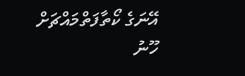އޭނަގެ ކޯތާފަތްމައްޗަށް ހޫނު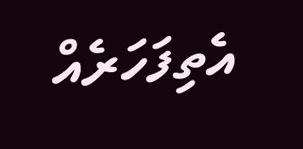އެތިފަހަރެއް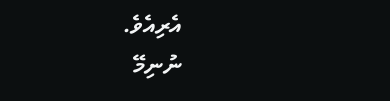އެރިއެވެ.
ނުނިމޭ